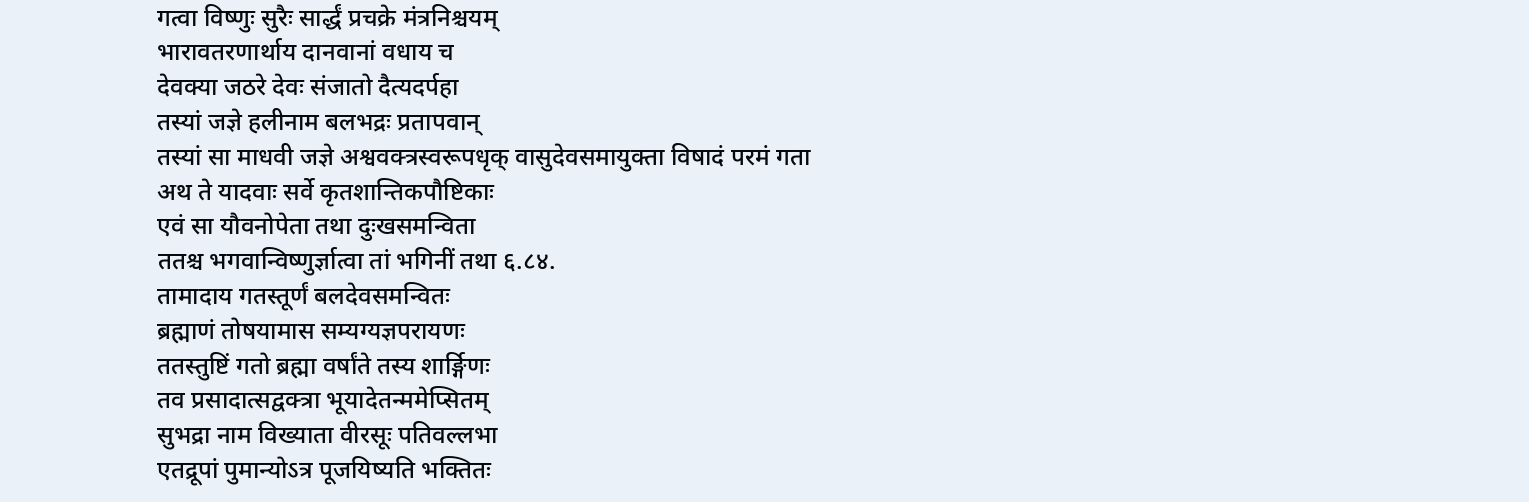गत्वा विष्णुः सुरैः सार्द्धं प्रचक्रे मंत्रनिश्चयम्
भारावतरणार्थाय दानवानां वधाय च
देवक्या जठरे देवः संजातो दैत्यदर्पहा
तस्यां जज्ञे हलीनाम बलभद्रः प्रतापवान्
तस्यां सा माधवी जज्ञे अश्ववक्त्रस्वरूपधृक् वासुदेवसमायुक्ता विषादं परमं गता
अथ ते यादवाः सर्वे कृतशान्तिकपौष्टिकाः
एवं सा यौवनोपेता तथा दुःखसमन्विता
ततश्च भगवान्विष्णुर्ज्ञात्वा तां भगिनीं तथा ६.८४.
तामादाय गतस्तूर्णं बलदेवसमन्वितः
ब्रह्माणं तोषयामास सम्यग्यज्ञपरायणः
ततस्तुष्टिं गतो ब्रह्मा वर्षांते तस्य शार्ङ्गिणः
तव प्रसादात्सद्वक्त्रा भूयादेतन्ममेप्सितम्
सुभद्रा नाम विख्याता वीरसूः पतिवल्लभा
एतद्रूपां पुमान्योऽत्र पूजयिष्यति भक्तितः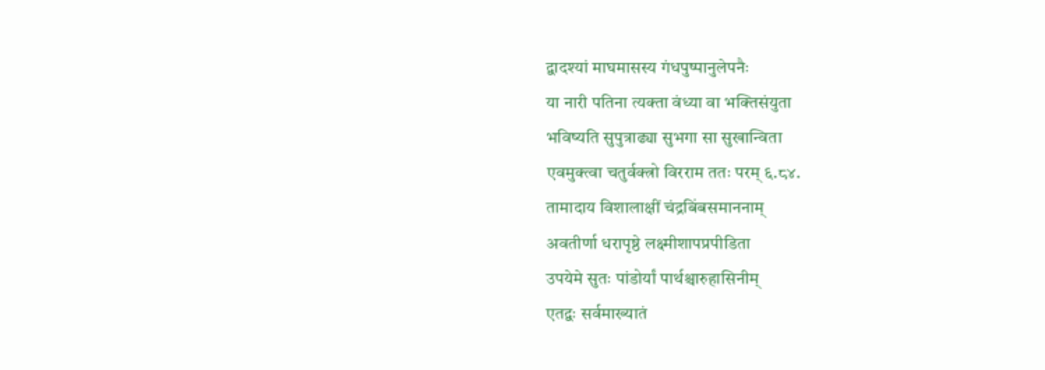द्वादश्यां माघमासस्य गंधपुष्पानुलेपनैः
या नारी पतिना त्यक्ता वंध्या वा भक्तिसंयुता
भविष्यति सुपुत्राढ्या सुभगा सा सुखान्विता
एवमुक्त्वा चतुर्वक्त्रो विरराम ततः परम् ६.८४.
तामादाय विशालाक्षीं चंद्रबिंबसमाननाम्
अवतीर्णा धरापृष्ठे लक्ष्मीशापप्रपीडिता
उपयेमे सुतः पांडोर्यां पार्थश्चारुहासिनीम्
एतद्वः सर्वमाख्यातं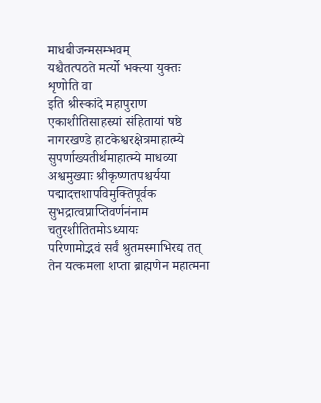माधबीजन्मसम्भवम्
यश्चैतत्पठते मर्त्यो भक्त्या युक्तः शृणोति वा
इति श्रीस्कांदे महापुराण एकाशीतिसाहस्र्यां संहितायां षष्ठे नागरखण्डे हाटकेश्वरक्षेत्रमाहात्म्ये सुपर्णाख्यतीर्थमाहात्म्ये माधव्या अश्वमुख्याः श्रीकृष्णतपश्चर्यया पद्मादत्तशापविमुक्तिपूर्वक सुभद्रात्वप्राप्तिवर्णनंनाम चतुरशीतितमोऽध्यायः
परिणामोद्भवं सर्वं श्रुतमस्माभिरद्य तत्
तेन यत्कमला शप्ता ब्राह्मणेन महात्मना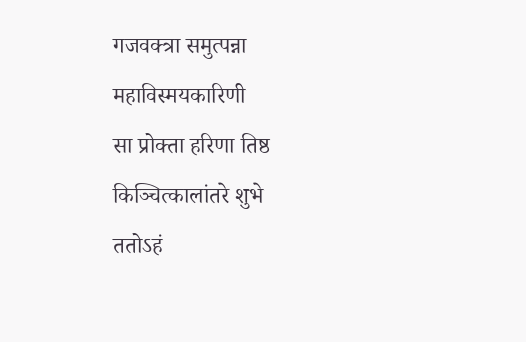गजवक्त्रा समुत्पन्ना महाविस्मयकारिणी
सा प्रोक्ता हरिणा तिष्ठ किञ्चित्कालांतरे शुभे
ततोऽहं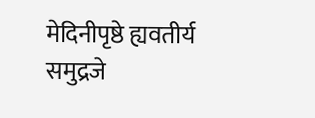मेदिनीपृष्ठे ह्यवतीर्य समुद्रजे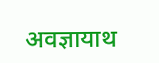अवज्ञायाथ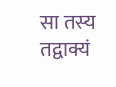सा तस्य तद्वाक्यं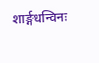शार्ङ्गधन्विनः